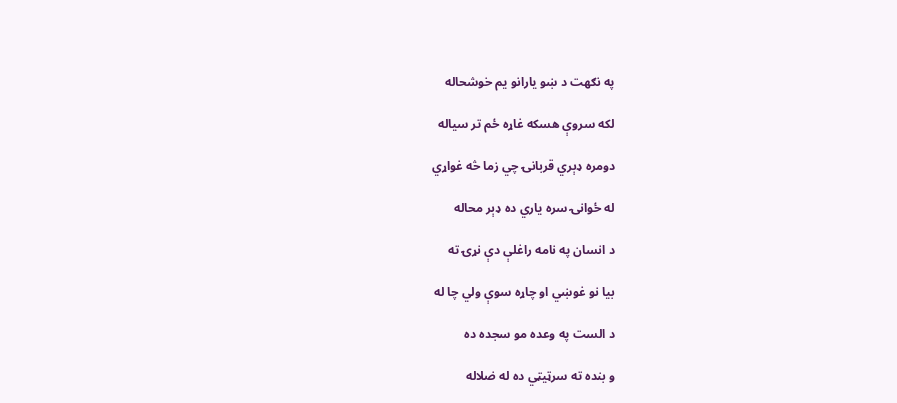په نګهت د ښو يارانو يم خوشحاله

لکه سروې هسکه غاړه ځم تر سیاله

دومره ډېري قربانۍ چي زما څه غواړي

له ځوانۍ سره ياري ده ډېر محاله

د انسان په نامه راغلې دې نړۍ ته

بيا نو غوښي او چاړه سو‌ې ولي چا له

د الست په وعده مو سجده ده

و بنده ته سرټيټي ده له ضلاله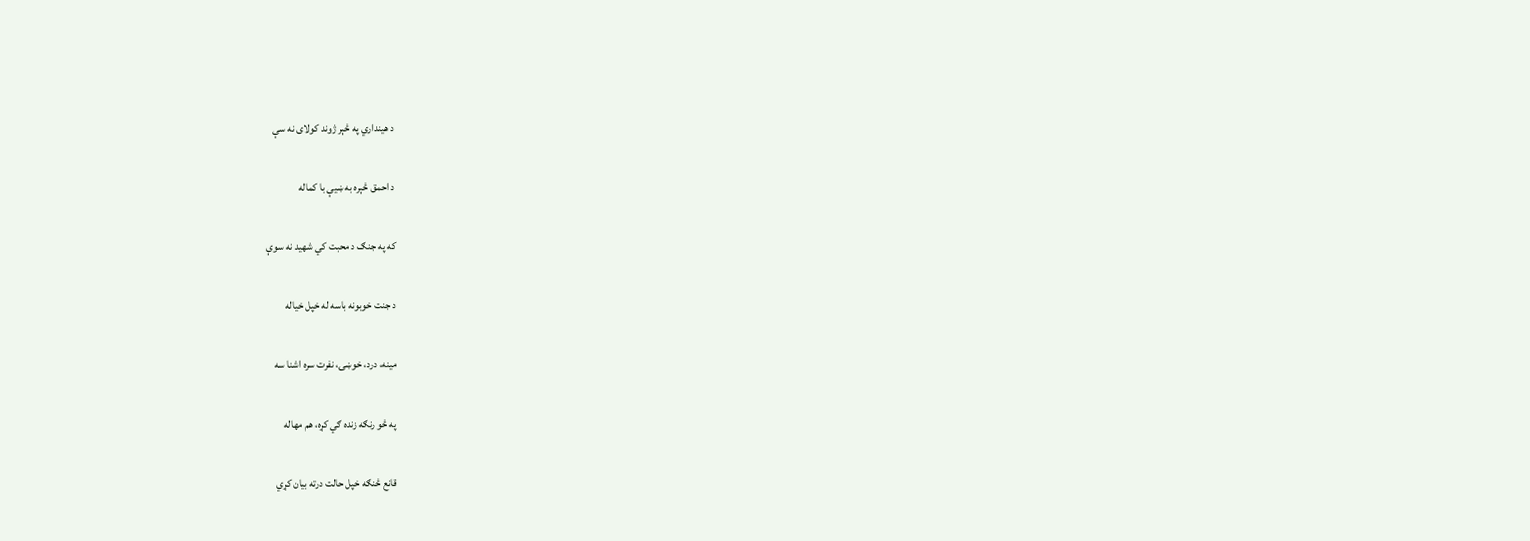د هينداري په څېر ژوند کولای نه سې

د احمق څېره به ښيې با کماله

که په جنګ د محبت کي شهيد نه سوې

د جنت خوبونه باسه له خپل خياله

مينه، درد، خوښۍ، نفرت سره اشنا سه

په څو رنګه زنده ګي کړه، هم مهاله

قانع څنګه خپل حالت درته بيان کړي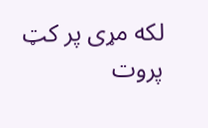لکه مړی پر کټ پروت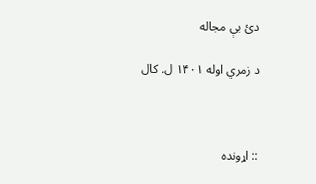دئ بې مجاله

د زمري اوله ۱۴۰۱ ل. کال



:: اړونده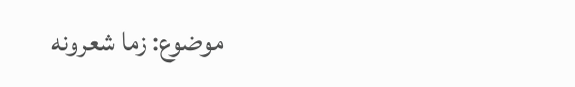موضوع: زما شعرونه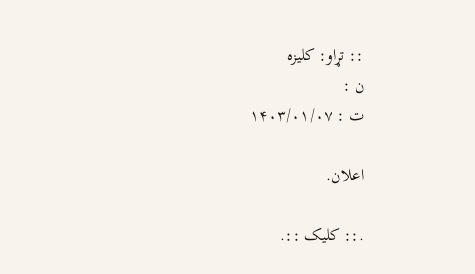:: تړاو: کلیزه
ن :
ت : ۱۴۰۳/۰۱/۰۷

اعلان.

.:: کلیک ::.